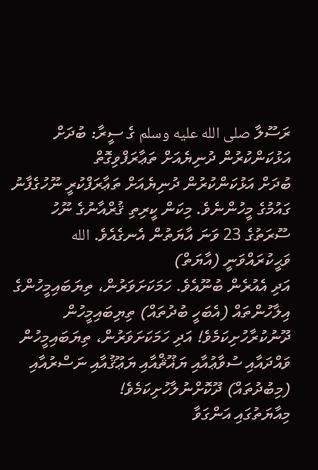ރަސޫލާ صلى الله عليه وسلم ގެ ސީރާ: ބުދަށް އަޅުކަންކުރުން ދުނިޔެއަށް ތަޢާރަފްވިގޮތް
ބުދަށް އަޅުކަންކުރުން ދުނިޔެއަށް ތަޢާރަފްކުރީ ނޫހުގެފާނު ގައުމުގެ މީހުންނެވެ. މިކަން ކީރިތި ޤުރްއާނުގެ ނޫހު ސޫރަތުގެ 23 ވަނަ އާޔަތުން އެނގެއެވެ. الله ވަޙީކުރައްވަނީ (އާޔަތް)
އަދި އެއުރެން ބުނޫއެވެ. ހަމަކަށަވަރުން، ތިޔަބައިމީހުންގެ އިލާހުންތައް (އެބަހީ ބުދުތައް) ތިޔިބައިމީހުން ދޫނުކުރާހުށިކަމެވެ! އަދި ހަމަކަށަވަރުން، ތިޔަބައިމީހުން ވައްދައާއި ސުވާޢުއާއި ޔަޣޫޘްއާއި ޔަޢޫޤުއާއި ނަސްރުއާއި (މިބުދުތައް) ދޫކޮށްނުލާހުށިކަމެވެ!
މިއާޔަތުގައި އަންގަވާ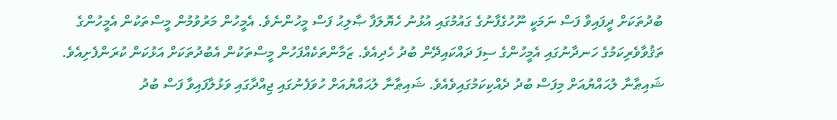ބުދުތަކަށް ދީފައިވާ ފަސް ނަމަކީ ނޫހުގެފާނުގެ ގައުމުގައި އުޅުނު ހެޔޮލަފާ ޞާލިޙު ފަސް މީހުންނެވެ. އެމީހުން މަރުވުމުން މީސްތަކުން އެމީހުންގެ ތަޤުވާވެރިކަމުގެ ހަނދާނުގައި އެމީހުންގެ ސިފަ ދައްކައިދޭން ބުދު ހެދިއެވެ. ޒަމާންތަކެއްފަހުން މީސްތަކުން އެބުދުތަކަށް އަޅުކަން ކުރަންފެށިއެވެ. ޝައިޠާނާ ލުޙައްޔުއަށް މިފަސް ބުދު ދެއްކިކަމުގައިވެއެވެ. ޝައިޠާނާ ލުޙައްޔުއަށް ހުވަފެނުގައި ޖިއްދާގައި ވަޅުލާފައިވާ ފަސް ބުދު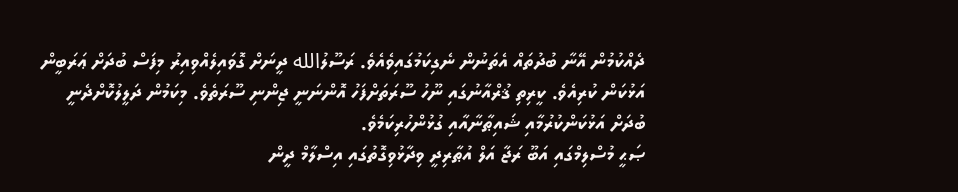ދެއްކުމުން އޭނާ ބުދުތައް އެތަނުން ނެގިކަމުގައިވެއެވެ. ރަސޫލުالله ދީނަށް ގޮވައިލެއްވިއިރު މިފަސް ބުދަށް ޢަރަބީން އަޅުކަން ކުރިއެވެ. ކީރިތި ޤުރްއާނުގައި ނޫހު ސޫރަތަށްފަހު އޮންނަނީ ޖިންނި ސޫރަތެވެ. މިކަމުން ދަލީލުކޮށްދެނީ ބުދަށް އަޅުކަންކުރުމާއި ޝައިޠާނާއާއި ގުޅުންހުރިކަމެވެ.
ޞަޙީ މުސްލިމްގައި އަބޫ ރަޖާ އަލް އުޠާރިދީ ވިދާޅުވިގޮތުގައި އިސްލާމް ދީން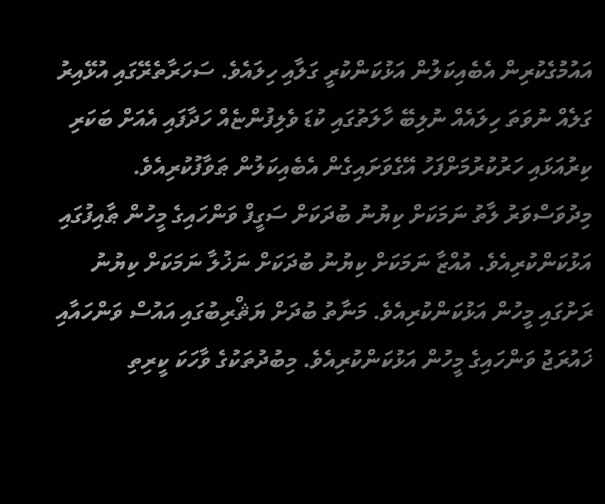އައުމުގެކުރިން އެބެއިކަލުން އަޅުކަންކުރީ ގަލާއި ހިލައެވެ. ސަހަރާތެރޭގައި އުޅޭއިރު ގަލެއް ނުވަތަ ހިލައެއް ނުލިބޭ ހާލަތުގައި ކުޑަ ވެލިފުންޏެއް ހަދާފައި އެއަށް ބަކަރި ކިރުއަޅައި ހަރުކުރުމަށްފަހު އޭގެވަށައިގެން އެބެއިކަލުން ޠަވާފުކުރިއެވެ.
މިދުވަސްވަރު ލާތު ނަމަކަށް ކިޔުނު ބުދަކަށް ސަގީފް ވަންހައިގެ މީހުން ޠާއިފުގައި އަޅުކަންކުރިއެވެ. އުއްޒާ ނަމަކަށް ކިޔުނު ބުދަކަށް ނަޚުލާ ނަމަކަށް ކިޔުނު ރަށުގައި މީހުން އަޅުކަންކުރިއެވެ. މަނާތު ބުދަށް ޔަޘްރިބުގައި އައުސް ވަންހައާއި ޚައުރަޖު ވަންހައިގެ މީހުން އަޅުކަންކުރިއެވެ. މިބުދުތަކުގެ ވާހަކަ ކީރިތި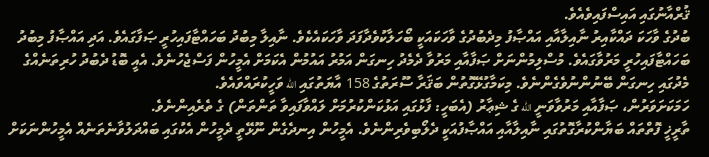ޤުރްއާނުގައި އައިސްފައިވެއެވެ.
ބުދުގެ ވާހަކަ ދައްކާއިރު ނާއިލާއާއި އައްޞާފު މިދެބުދުގެ ވާހަކައަކީ ބޯހަލާކުވެދާފަދަ ވާހަކައެކެވެ. ނާއިލާ މިބުދު ބަހައްޓާފައިހުރީ ޞަފާގައެވެ. އަދި އައްޞާފު މިބުދު ބަހައްޓާފައިހުރީ މަރުވާގައެވެ. މުސްލިމުންނަށް ޞަފާއާއި މަރުވާ ދެމެދު ހިނގަން އަމުރު އައުމުން އެކަމަށް އެމީހުން ފަސްޖެހުނެވެ. އެއީ ބޮޑު ދެބުދު ހުރިތަނެއްގެ މެދުގައި ހިނގަން ބޭނުންނުވެގެންނެވެ. މިކަމާގުޅޭގޮތުން ބަޤަރާ ސޫރަތުގެ 158 އާޔަތުގައި الله ވަހީކުރައްވައެވެ.
ހަމަކަށަވަރުން، ޞަފާއާއި މަރުވާވަނީ الله ގެ ޝިޢާރު (އެބަހީ: ފާޅުގައި އަޅުކަންކުރުމަށް ލައްވާފައިވާ ތަންތަން) ގެ ތެރެއިންނެވެ.
ތާރީޚީ ފޮތްތައް ބަޔާންކުރާގޮތުގައި ނާއިލާއާއި އައްޞާފުއަކީ ދެލޯބިވެރިންނެވެ. އެމީހުން އިނދެގެން ނޫޅޭތީ ދެމީހުން އެކުގައި ބައްދަލުވާނެތަނެއް އެމީހުންނަކަށް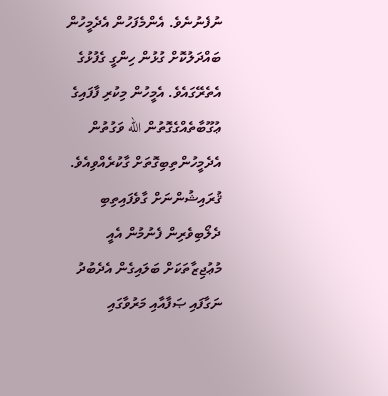ނުފެނުނެވެ. އެންމެފަހުން އެދެމީހުން ބައްދަލުކޮށް ގުޅުން ހިންގީ ގެފުޅުގެ އެތެރޭގައެވެ. އެމީހުން މިކުރި ފާފައިގެ ޢުގޫބާތެއްގެގޮތުން الله ވަގުތުން އެދެމީހުންތިބިގޮތަށް ގާކުރެއްވިއެވެ. ޤުރައިޝުންނަށް ގާވެފައިތިބި ދެލޯބިވެރިން ފެނުމުން އެއީ މުޢުޖިޒާތަކަށް ބަލައިގެން އެދެބުދު ނަގާފައި ޞަފާއާއި މަރުވާގައި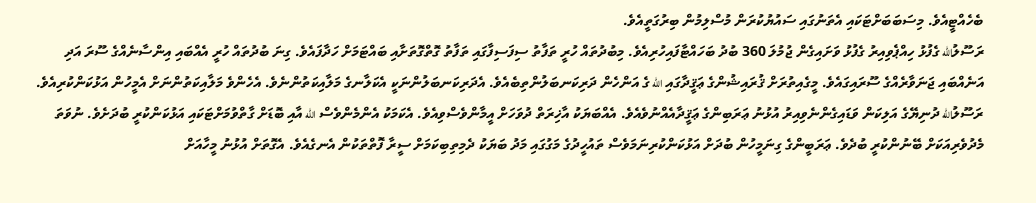ބެހެއްޓީއެވެ. މިސަބަބަށްޓަކައި އެތަނުގައި ސައުޔުކުރަން މުސްލިމުން ބިރުގަތީއެވެ.
ރަސޫލުالله ގެފުޅު ހިއްޕެވިއިރު ގެފުޅު ވަށައިގެން ޖުމުލަ 360 ބުދު ބަހައްޓާފައިހުރިއެވެ. މިބުދުތައް ހުރީ ތަފާތު ސިފަސިފާގައި ތަފާތު ގޮތްގޮތަށާއި ބައްޓަމަށް ހަދާފައެވެ. ގިނަ ބުދުތައް ހުރީ އެއްބައި އިންސާނެއްގެ ސޫރަ އަދި އަނެއްބައި ޖަނަވާރެއްގެ ސޫރައިގައެވެ. މީގެއިތުރަށް ޤުރައިޝުންގެ ޢަޤީދާގައި الله ގެ އަންހެން ދަރިކަނބަލުންތިބެއެވެ. އެދަރިކަނބަލުންނަކީ އެކަލާނގެ މަލާއިކަތުންނެވެ. އެހެންވެ މަލާއިކަތުންނަށް އެމީހުން އަޅުކަންކުރިއެވެ.
ރަސޫލުالله ދުނިޔޭގެ އަލިކަން ވަޑައިގެންނެވިއިރު އުޅުނު ޢަރަބިންގެ ޢަޤީދާއެއްނުވެއެވެ. އެއްބަޔަކު އާޚިރަތް ދުވަހަށް އީމާންވެސްވިއެވެ. އެކަމަކު އެންމެންވެސް الله އާއި ބޮޑަށް ގާތްވުމަށްޓަކައި އަޅުކަންކުރީ ބުދަށެވެ. ނުވަތަ މެދުވެރިއަކަށް ބޭނުންކުރީ ބުދެވެ. ޢަރަބީންގެ ގިނަމީހުން ބުދަށް އަޅުކަންކުރިނަމަވެސް ތައުހީދުގެ މަގުގައި މަދު ބަޔަކު ދެމިތިބިކަމަށް ސީރާ ފޮތްތަކުން އެނގެއެވެ. އެގޮތަށް އުޅުނު މީހާއަށް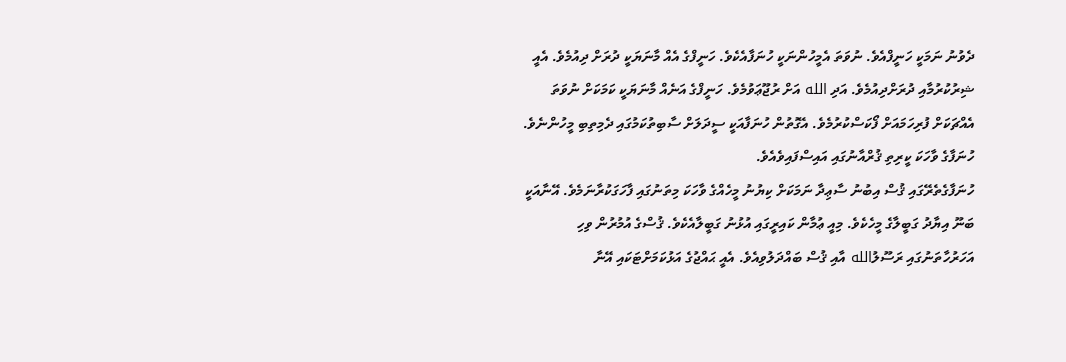ދެވުނު ނަމަކީ ހަނީފްއެވެ. ނުވަތަ އެމީހުންނަކީ ހުނަފާއެކެވެ. ހަނީފްގެ އެއް މާނަޔަކީ ދުރަށް ދިއުމެވެ. އެއީ ޝިރުކުރުމާއި ދުރަށްދިއުމެވެ. އަދި الله އަށް ރުޖޫޢަވުމެވެ. ހަނީފްގެ އަނެއް މާނަޔަކީ ކަމަކަށް ނުވަތަ އެއްޗަކަށް ފުރިހަމައަށް ފޯކަސްކުރުމެވެ. އެގޮތުން ހުނަފާއަކީ ސީދަލަށް ސާބިތުކަމުގައި ދެމިތިބި މީހުންނެވެ. ހުނަފާގެ ވާހަކަ ކީރިތި ޤުރްއާނުގައި އައިސްފައިވެއެވެ.
ހުނަފާގެތެރޭގައި ޤުސް އިބުނު ސާޢިދާ ނަމަކަށް ކިޔުނު މީހެއްގެ ވާހަކަ މިތަނުގައި ފާހަގަކުރާނަމެވެ. އޭނާއަކީ ބަނޫ އިޔާދު ގަބީލާގެ މީހެކެވެ. މިއީ ޢުމާން ކައިރީގައި އުޅުނު ގަބީލާއެކެވެ. ޤުސްގެ އުމުރުން ވިހި އަހަރުހާތަނުގައި ރަސޫލުالله އާއި ޤުސް ބައްދަލުވިއެވެ. އެއީ ޙައްޖުގެ އަޅުކަމަށްޓަކައި އޭނާ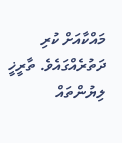މައްކާއަށް ކުރި ދަތުރެއްގައެވެ. ތާރީޚީ ލިޔުންތައް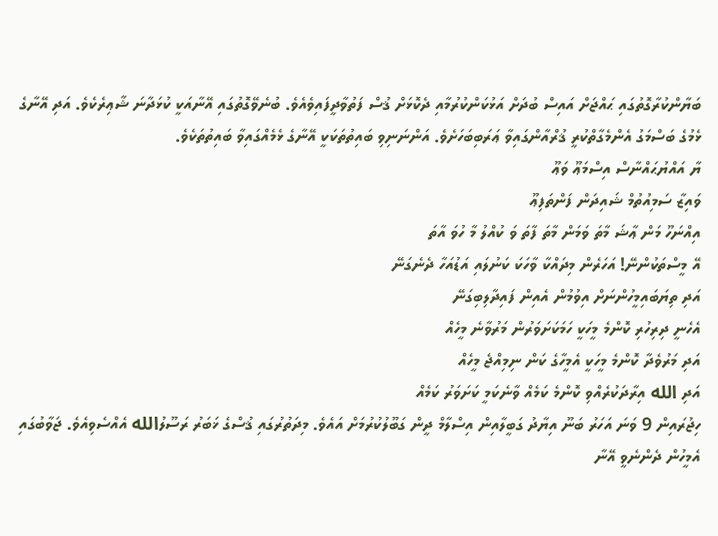ބަޔާންކުރާގޮތުގައި ޙައްޖަށް އައިސް ބުދަށް އަޅުކަންކުރުމާއި ދެކޮޅަށް ޤުސް ފަތުވާދީފައިވެއެވެ. ބުނެވޭގޮތުގައި އޭނާއަކީ ކުޅަދާނަ ޝާޢިރެކެވެ. އަދި އޭނާގެ ޅެމުގެ ބަސްމަގު އެންމެގާތްކުރީ ޤުރްއާންގައިވާ ޢަރަބިބަހަށެވެ. އަންނަނިވި ބައިތުތަކަކީ އޭނާގެ ޅެމެއްގައިވާ ބައިތުތަކެވެ.
ޔާ އައްޔުޙައްނާސް އިސްމަޢޫ ވަޢޫ
ވައިޒާ ސަމިއުތުމް ޝައިދަން ފަންތަފިޢޫ
އިއްނަހޫ މަން ޢާޝަ މާތަ ވަމަން މާތަ ފާތަ ވަ ކުއްލު މާ ހުވަ އާތަ
އޭ މީސްތަކުންނޭ! އަހަރެން މިދައްކާ ވާހަކަ ކަނުލައި އަޑުއަހާ ދެނެގަނޭ
އަދި ތިޔަބައިމީހުންނަށް އިވުމުން އެއިން ފައިދާލިބިގަނޭ
އެހެނީ ދިރިހުރި ކޮންމެ މީހަކީ ހަމަކަށަވަރުން މަރުވާނެ މީހެއް
އަދި މަރުވެދާ ކޮންމެ މީހަކީ އެމީހާގެ ކަން ނިމިއްޖެ މީހެއް
އަދި الله އިރާދަކުރެއްވި ކޮންމެ ކަމެއް ވާނެކަމީ ކަށަވަރު ކަމެއް
ހިޖުރައިން 9 ވަނަ އަހަރު ބަނޫ އިޔާދު ގަބީލާއިން އިސްލާމް ދީން ގަބޫލުކުރުމަށް އައެވެ. މިދަތުރުގައި ޤުސްގެ ޚަބަރު ރަސޫލުالله އެއްސެވިއެވެ. ޖަވާބުގައި އެމީހުން ދެންނެވީ އޭނާ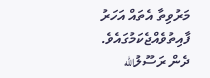މަރުވިތާ އެތައް އަހަރު ފާއިތުވެއްޖެކަމުގައެވެ. ދެން ރަސޫލުالله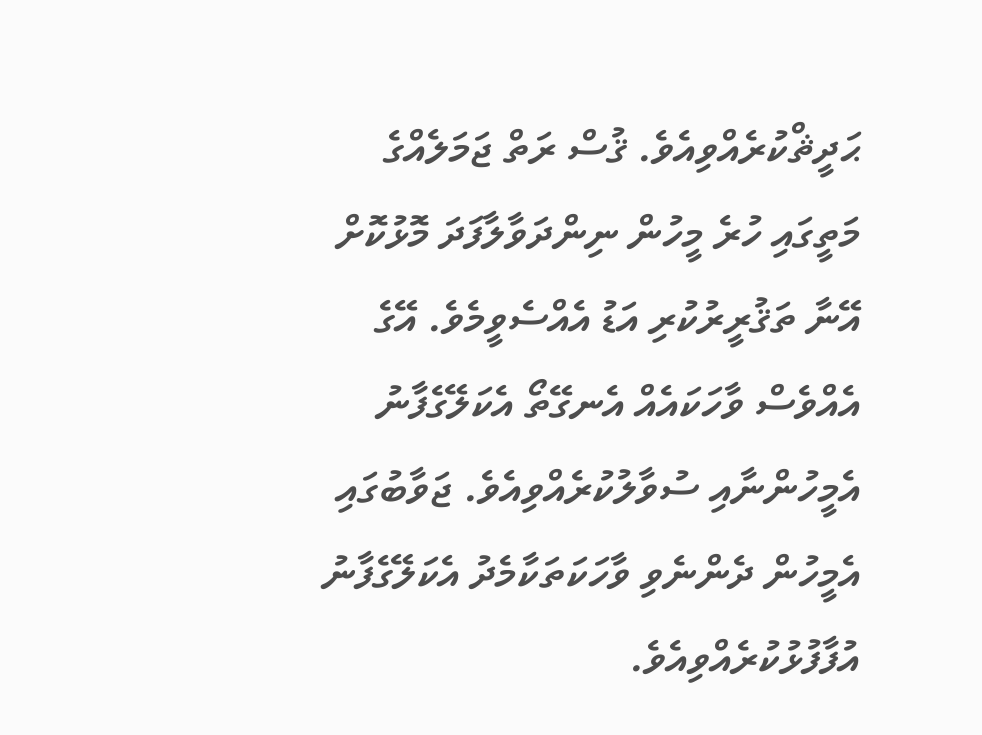ޙަދީޘްކުރެއްވިއެވެ. ޤުސް ރަތް ޖަމަލެއްގެ މަތީގައި ހުރެ މީހުން ނިންދަވާލާފަދަ މޮޅުކޮށް އޭނާ ތަޤުރީރުކުރި އަޑު އެއްސެވީމެވެ. އޭގެ އެއްވެސް ވާހަކައެއް އެނގޭތޯ އެކަލޭގެފާނު އެމީހުންނާއި ސުވާލުކުރެއްވިއެވެ. ޖަވާބުގައި އެމީހުން ދެންނެވި ވާހަކަތަކާމެދު އެކަލޭގެފާނު އުފާފުޅުކުރެއްވިއެވެ.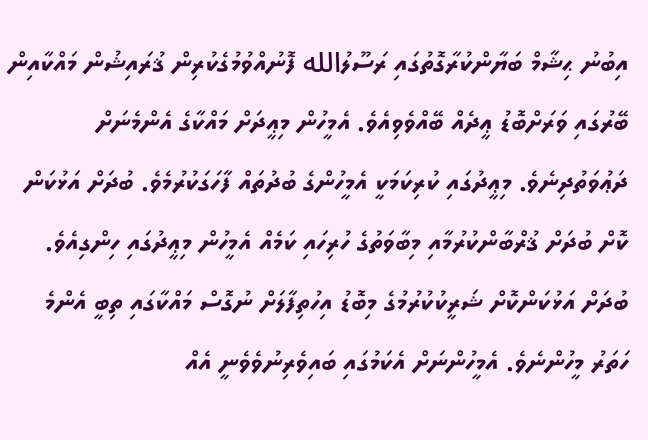އިބުނު ޙިޝާމް ބަޔާންކުރާގޮތުގައި ރަސޫލުالله ފޮނުއްވުމުގެކުރިން ޤުރައިޝުން މައްކާއިން ބޭރުގައި ވަރަށްބޮޑު ޢީދެއް ބޭއްވެވިއެވެ. އެމީހުން މިޢީދަށް މައްކާގެ އެންމެނަށް ދަޢުވަތުދިނެވެ. މިޢީދުގައި ކުރިކަމަކީ އެމީހުންގެ ބުދުތައް ފާހަގަކުރުމެވެ. ބުދަށް އަޅުކަން ކޮށް ބުދަށް ޤުރްބާންކުރުމާއި މިބާވަތުގެ ހުރިހައި ކަމެއް އެމީހުން މިޢީދުގައި ހިންގިއެވެ.
ބުދަށް އަޅުކަންކޮށް ޝަރީކުކުރުމުގެ މިބޮޑު އިހުތިފާލަށް ނުގޮސް މައްކާގައި ތިބީ އެންމެ ހަތަރު މީހުންނެވެ. އެމީހުންނަށް އެކަމުގައި ބައިވެރިނުވެވެނީ އެއް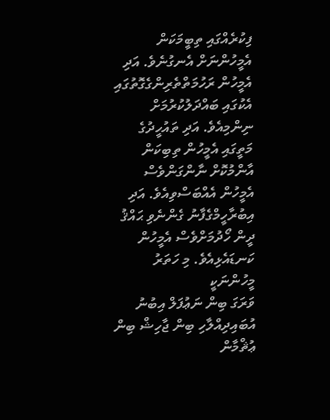ފިކުރެއްގައި ތިބީމަކަން އެމީހުންނަށް އެނގުނެވެ. އަދި އެމީހުން ރަހުމަތްތެރިންގެގޮތުގައި އެކުގައި ބައްދަލުކުރުމަށް ނިންމިއެވެ. އަދި ތައުހީދުގެ މަތީގައި އެމީހުން ތިބިކަން އާންމުކޮށް ނާންގަންވެސް އެމީހުން އެއްބަސްވިއެވެ. އަދި އިބުރާހީމްގެފާނު ގެންނެވި ޙައްޤު ދީން ހޯދުމަށްވެސް އެމީހުން ކަނޑައެޅިއެވެ. މި ހަތަރު މީހުންނަކީ
ވަރަގަ ބިން ނަޢުފަލް އިބުނު
އުބައިދިއްލާހި ބިން ޖާހިޝް ބިން
ޢުޘްމާން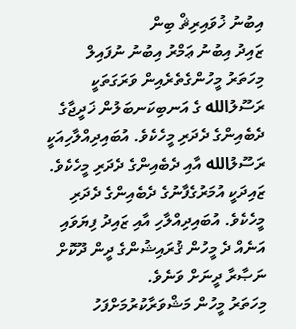އިބުނު ޚުވައިރިޘް ބިން
ޒައިދު އިބުނު ޢަމްރު އިބުނު ނުފައިލް
މިހަތަރު މީހުންގެތެރެއިން ވަރަގަތަކީ ރަސޫލުالله ގެ އަނބިކަނބަލުން ޚަދީޖާގެ ދެބެއިންގެ ދެދަރި މީހެކެވެ. އުބައިދިއްލާހިއަކީ ރަސޫލުالله އާއި ދެބެއިންގެ ދެދަރި މީހެކެވެ. ޒައިދަކީ އުމަރުގެފާނުގެ ދެބެއިންގެ ދެދަރި މީހެކެވެ. އުބައިދިއްލާހި އާއި ޒައިދު ފިޔަވައި އަނެއް ދެ މީހުން ޤުރައިޝުންގެ ދީން ދޫކޮށް ނަޞާރާ ދީނަށް ވަނެވެ.
މިހަތަރު މީހުން މަޝްވަރާކުރުމަށްފަހު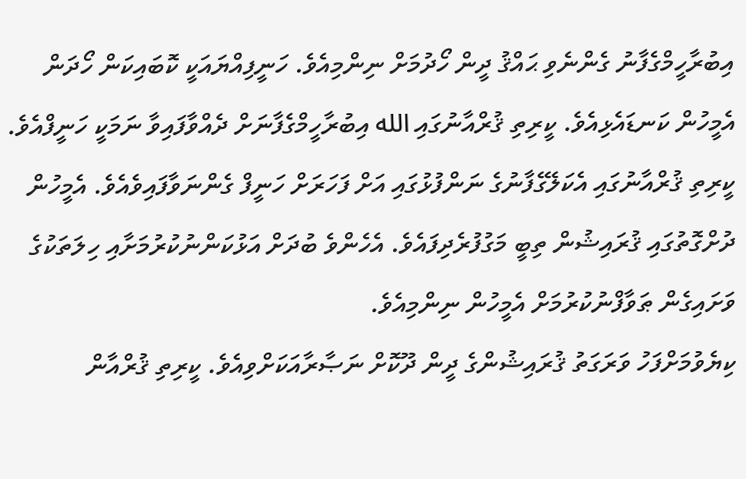އިބުރާހީމްގެފާނު ގެންނެވި ޙައްޤު ދީން ހޯދުމަށް ނިންމިއެވެ. ހަނީފިއްޔައަކީ ކޮބައިކަން ހޯދަން އެމީހުން ކަނޑައެޅިއެވެ. ކީރިތި ޤުރްއާނުގައި الله އިބުރާހީމްގެފާނަށް ދެއްވާފައިވާ ނަމަކީ ހަނީފްއެވެ. ކީރިތި ޤުރްއާނުގައި އެކަލޭގެފާނުގެ ނަންފުޅުގައި އަށް ފަހަރަށް ހަނީފް ގެންނަވާފައިވެއެވެ. އެމީހުން ދުށްގޮތުގައި ޤުރައިޝުން ތިބީ މަގުފުރެދިފައެވެ. އެހެންވެ ބުދަށް އަޅުކަންނުކުރުމަށާއި ހިލަތަކުގެ ވަށައިގެން ޠަވާފްނުކުރުމަށް އެމީހުން ނިންމިއެވެ.
ކިޔެވުމަށްފަހު ވަރަގަތު ޤުރައިޝުންގެ ދީން ދޫކޮށް ނަޞާރާއަކަށްވިއެވެ. ކީރިތި ޤުރްއާން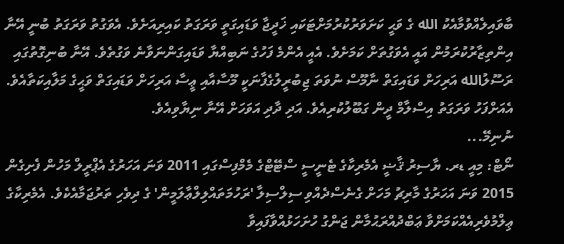ބާވައިލެއްވުމާއެކު الله ގެ ވަޙީ ކަށަވަރުކުރުމަށްޓަކައި ޚަދީޖާ ވަޑައިގަތީ ވަރަގަތު ކައިރިއަށެވެ. އެވަގުތު ވަރަގަތު ބުނީ އޭނާ އިންތިޒާރުކުރަމުން އައީ އެވަގުތަށް ކަމަށެވެ. އެއީ އެންމެ ފަހުގެ ނަބިއްޔާ ވަޑައިގަންނަވާނެ ވަގުތެވެ. އޭނާ ބުނިގޮތުގައި ރަސޫލުالله އަރިހަށް ވަޑައިގަތް ނާމޫސް ނުވަތަ ޖިބުރީލުގެފާނަކީ މޫސާއާއި ޢީސާ އަރިހަށް ވަޑައިގަތް ވަޙީގެ މަލާއިކަތާއެވެ. އެއަށްފަހު ވަރަގަތު އިސްލާމް ދީން ގަބޫލުކުރިއެވެ. އަދި ދާދި އަވަހަށް އޭނާ ނިޔާވިއެވެ.
ނުނިމޭ...
ނޯޓް: މިއީ ޑރ. ޔާސިރު ޤާޟީ އެމެރިކާގެ ޓެނީސީ ސްޓޭޓްގެ މެމްފިސްގައި 2011 ވަނަ އަހަރުގެ އެޕްރީލް މަހުން ފެށިގެން 2015 ވަނަ އަހަރުގެ މާރިޗު މަހަށް ގެނެސްދެއްވި ސިލްސިލާ 'ރަހުމަތައްލިލްޢާލަމީން' ގެ ދިވެހި ތަރުޖަމާއެކެވެ. އެމެރިކާގެ ޢިލްމުވެރިއެއްކަމަށްވާ ޢަބްދުއްރަޙުމާން ޖަންގު ހުށަހަޅުއްވާފައިވާ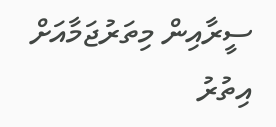ސީރާއިން މިތަރުޖަމާއަށް އިތުރު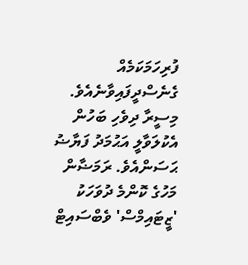ފުރިހަމަކަމެއް ގެނެސްދީފައިވާނެއެވެ. މިސީރާ ދިވެހި ބަހުން އެކުލަވާލީ އަޙުމަދު ފަޔާޟު ޙަސަންއެވެ. ރަމަޟާން މަހުގެ ކޮންމެ ދުވަހަކު 'ޒީޓައިމްސް' ވެބްސައިޓް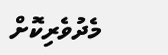މެދުވެރިކޮށް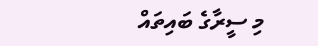މި ސީރާގެ ބައިތައް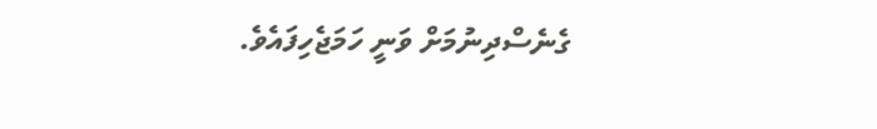ގެނެސްދިނުމަށް ވަނީ ހަމަޖެހިފައެވެ.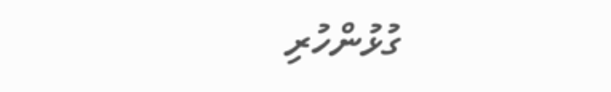ގުޅުންހުރި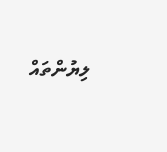ލިޔުންތައް